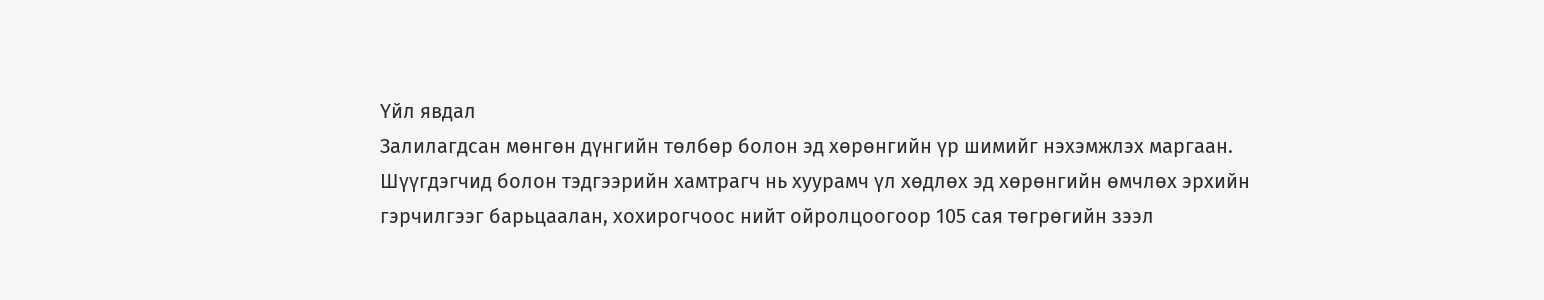Үйл явдал
Залилагдсан мөнгөн дүнгийн төлбөр болон эд хөрөнгийн үр шимийг нэхэмжлэх маргаан. Шүүгдэгчид болон тэдгээрийн хамтрагч нь хуурамч үл хөдлөх эд хөрөнгийн өмчлөх эрхийн гэрчилгээг барьцаалан, хохирогчоос нийт ойролцоогоор 105 сая төгрөгийн зээл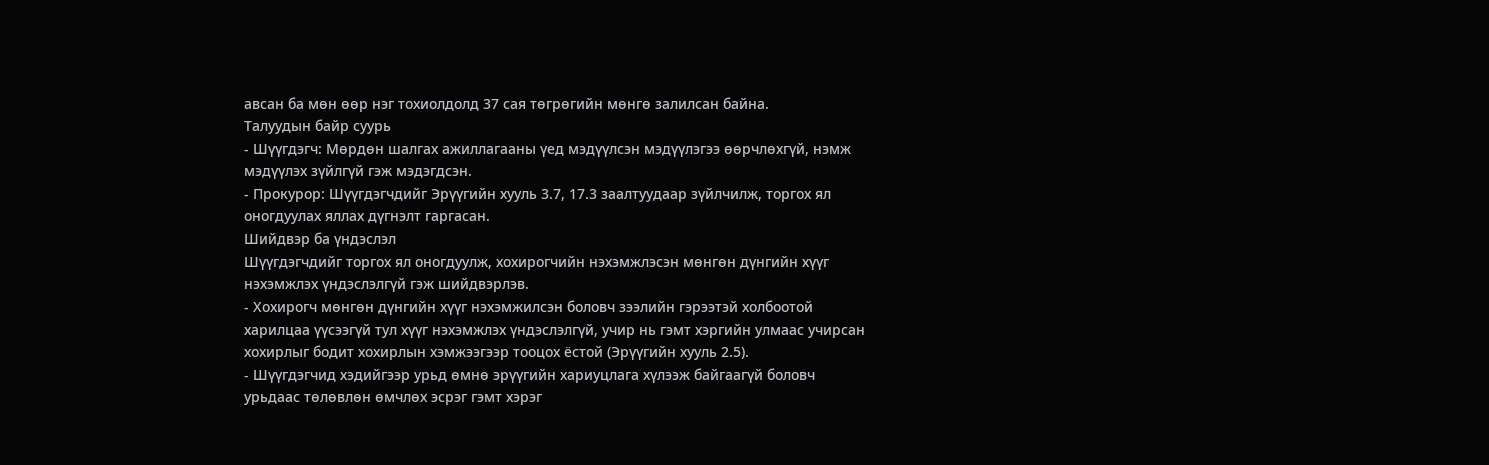авсан ба мөн өөр нэг тохиолдолд 37 сая төгрөгийн мөнгө залилсан байна.
Талуудын байр суурь
- Шүүгдэгч: Мөрдөн шалгах ажиллагааны үед мэдүүлсэн мэдүүлэгээ өөрчлөхгүй, нэмж мэдүүлэх зүйлгүй гэж мэдэгдсэн.
- Прокурор: Шүүгдэгчдийг Эрүүгийн хууль 3.7, 17.3 заалтуудаар зүйлчилж, торгох ял оногдуулах яллах дүгнэлт гаргасан.
Шийдвэр ба үндэслэл
Шүүгдэгчдийг торгох ял оногдуулж, хохирогчийн нэхэмжлэсэн мөнгөн дүнгийн хүүг нэхэмжлэх үндэслэлгүй гэж шийдвэрлэв.
- Хохирогч мөнгөн дүнгийн хүүг нэхэмжилсэн боловч зээлийн гэрээтэй холбоотой харилцаа үүсээгүй тул хүүг нэхэмжлэх үндэслэлгүй, учир нь гэмт хэргийн улмаас учирсан хохирлыг бодит хохирлын хэмжээгээр тооцох ёстой (Эрүүгийн хууль 2.5).
- Шүүгдэгчид хэдийгээр урьд өмнө эрүүгийн хариуцлага хүлээж байгаагүй боловч урьдаас төлөвлөн өмчлөх эсрэг гэмт хэрэг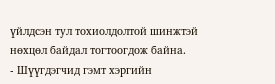үйлдсэн тул тохиолдолтой шинжтэй нөхцөл байдал тогтоогдож байна.
- Шүүгдэгчид гэмт хэргийн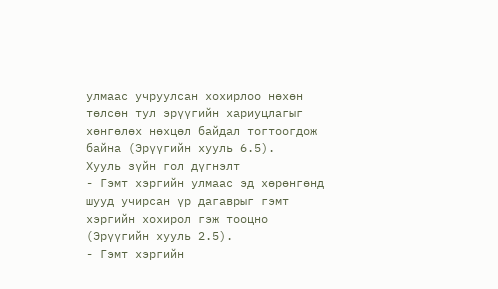улмаас учруулсан хохирлоо нөхөн төлсөн тул эрүүгийн хариуцлагыг хөнгөлөх нөхцөл байдал тогтоогдож байна (Эрүүгийн хууль 6.5).
Хууль зүйн гол дүгнэлт
- Гэмт хэргийн улмаас эд хөрөнгөнд шууд учирсан үр дагаврыг гэмт хэргийн хохирол гэж тооцно (Эрүүгийн хууль 2.5).
- Гэмт хэргийн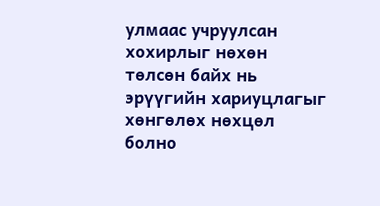улмаас учруулсан хохирлыг нөхөн төлсөн байх нь эрүүгийн хариуцлагыг хөнгөлөх нөхцөл болно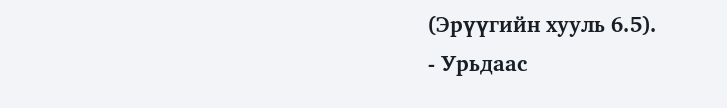(Эрүүгийн хууль 6.5).
- Урьдаас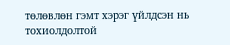төлөвлөн гэмт хэрэг үйлдсэн нь тохиолдолтой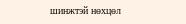шинжтэй нөхцөл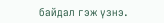байдал гэж үзнэ.